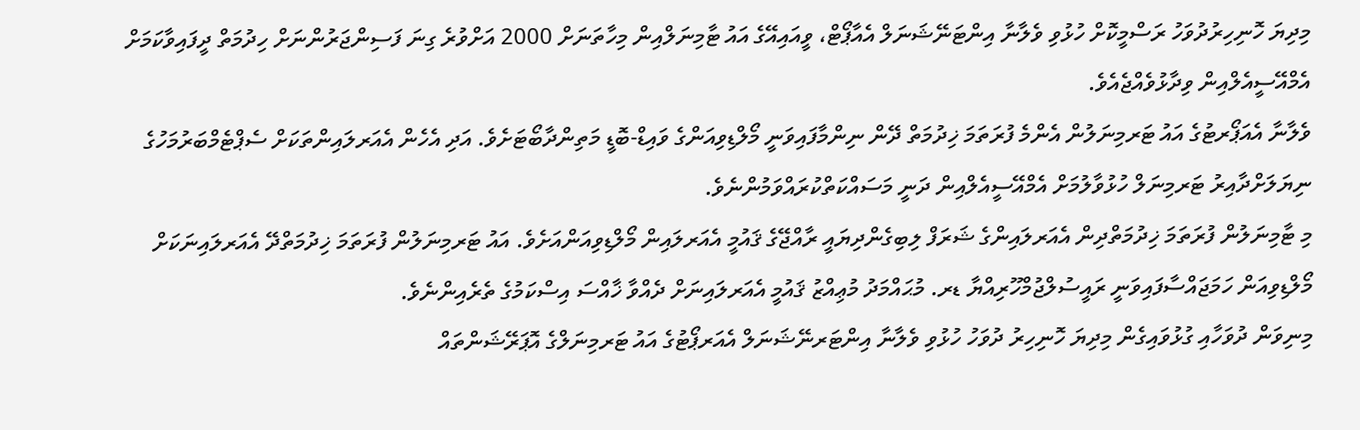މިދިޔަ ހޮނިހިރުދުވަހު ރަސްމީކޮށް ހުޅުވި ވެލާނާ އިންޓަނޭޝަނަލް އެއާޕޯޓް، ވީއައިއޭގެ އައު ޓާމިނަލްއިން މިހާތަނަށް 2000 އަށްވުރެ ގިނަ ފަސިންޖަރުންނަށް ހިދުމަތް ދީފައިވާކަމަށް އެމްއޭސީއެލްއިން ވިދާޅުވެއްޖެއެވެ.
ވެލާނާ އެއަޕޯރޓުގެ އައު ޓަރމިނަލުން އެންމެ ފުރަތަމަ ޚިދުމަތް ދޭން ނިންމާފައިވަނީ މޯލްޑިވިއަންގެ ވައިޑް-ބޮޑީ މަތިންދާބޯޓަށެވެ. އަދި އެހެން އެއަރލައިންތަކަށް ސެޕްޓެމްބަރުމަހުގެ ނިޔަލަށްދާއިރު ޓަރމިނަލް ހުޅުވާލުމަށް އެމްއޭސީއެލްއިން ދަނީ މަސައްކަތްކުރައްވަމުންނެވެ.
މި ޓާމިނަލުން ފުރަތަމަ ޚިދުމަތްދިން އެއަރލައިންގެ ޝަރަފް ލިބިގެންދިޔައީ ރާއްޖޭގެ ޤައުމީ އެއަރލައިން މޯލްޑިވިއަންއަށެވެ. އައު ޓަރމިނަލުން ފުރަތަމަ ޚިދުމަތްދޭ އެއަރލައިނަކަށް މޯލްޑިވިއަން ހަމަޖައްސާފައިވަނީ ރައީސުލްޖުމްހޫރިއްޔާ ޑރ. މުޙައްމަދު މުޢިއްޒު ޤައުމީ އެއަރލައިނަށް ދެއްވާ ޚާއްސަ އިސްކަމުގެ ތެރެއިންނެވެ.
މިނިވަން ދުވަހާއި ގުޅުވައިގެން މިދިޔަ ހޮނިހިރު ދުވަހު ހުޅުވި ވެލާނާ އިންޓަރނޭޝަނަލް އެއަރޕޯޓުގެ އައު ޓަރމިނަލްގެ އޮޕަރޭޝަންތައް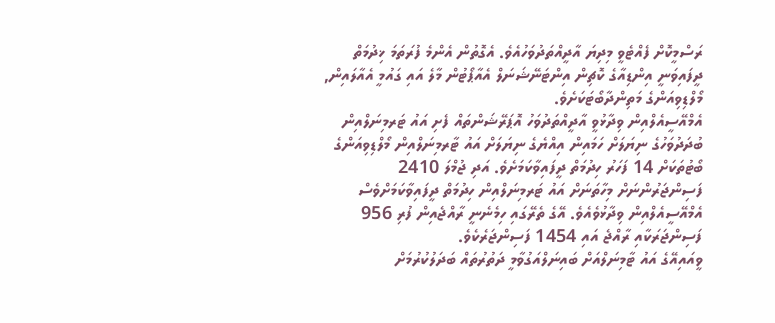ރަސްމީކޮށް ފެއްޓެވީ މިދިޔަ އާދީއްތަދުވަހުއެވެ. އެގޮތުން އެންމެ ފުރަތަމަ ޚިދުމަތް ދީފައިވަނީ އިންޑިއާގެ ކޮޗިން އިންޓަނޭޝަނަލް އެއާޕޯޓުން މާލެ އައި ގައުމީ އެއާލައިން, މޯލްޑިވިއަންގެ މަތިންދާބޯޓަކަށެވެ.
އެމްއޭސީއެލްއިން ވިދާޅުވީ އާދީއްތަދުވަހު އޮޕަރޭޝަންތައް ފެށި އައު ޓަރމިނަލްއިން ބުދަދުވަހުގެ ނިޔަލަށް ހަމައިން އިއްޔެގެ ނިޔަލަށް އައު ޓާރމިނަލްއިން މޯލްޑިވިއަންގެ ބޯޓުތަކަށް 14 ފަހަރު ހިދުމަތް ދީފައިވާކަމަށެވެ. އަދި ޖުމްލަ 2410 ފަސިންޖަރުންނަށް މިހާތަނަށް އައު ޓަރމިނަލްއިން ހިދުމަތް ދީފައިވާކަމަށްވެސް އެމްއޭސީއެލްއިން ވިދާޅުވެއެވެ. އޭގެ ތެރޭގައި ހިމެނެނީ ރާއްޖެއިން ފުރި 956 ފަސިންޖަރަކާއި ރާއްޖެ އައި 1454 ފަސިންޖަރެކެވެ.
ވީއައިއޭގެ އައު ޓާމިނަލްއަށް ބައިނަލްއަގުވާމީ ދަތުރުތައް ބަދަލުކުރުމަށް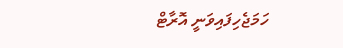ހަމަޖެހިފައިވަނީ އޮރާޓް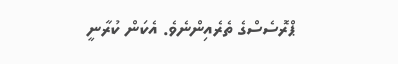ޕްރޮސެސްގެ ތެރެއިންނެވެ. އެކަން ކުރާނީ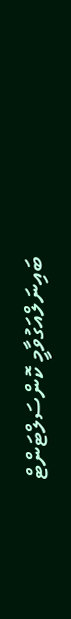ބައިނަލްއަގުވާމީ ކޮންސަލްޓަންޓް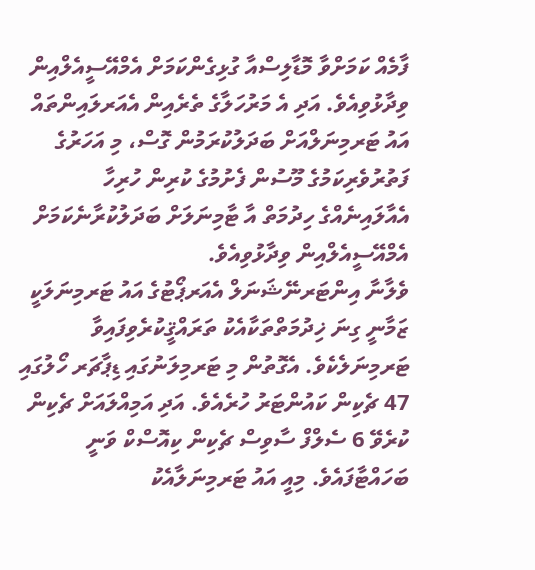ފާމެއް ކަމަށްވާ މޮޑާލިސްއާ ގުޅިގެންކަމަށް އެމްއޭސީއެލްއިން ވިދާޅުވިއެވެ. އަދި އެ މަރުހަލާގެ ތެރެއިން އެއަރލައިންތައް އައު ޓަރމިނަލްއަށް ބަދަލުކުރަމުން ގޮސް، މި އަހަރުގެ ފަތުރުވެރިކަމުގެ މޫސުން ފެށުމުގެ ކުރިން ހުރިހާ އެއާލައިނެއްގެ ހިދުމަތް އާ ޓާމިނަލަށް ބަދަލުކުރާނެކަމަށް އެމްއޭސީއެލްއިން ވިދާޅުވިއެވެ.
ވެލާނާ އިންޓަރނޭޝަނަލް އެއަރޕޯޓުގެ އައު ޓަރމިނަލަކީ ޒަމާނީ ގިނަ ޚިދުމަތްތަކާއެކު ތަރައްޤީކުރެވިފައިވާ ޓަރމިނަލެކެވެ. އެގޮތުން މި ޓަރމިލަނުގައި ޑިޕާޗަރ ހޯލުގައި 47 ޗެކިން ކައުންޓަރު ހުރެއެވެ. އަދި އަމިއްލައަށް ޗެކިން ކުރެވޭ 6 ސެލްފް ސާވިސް ޗެކިން ކިއޮސްކް ވަނީ ބަހައްޓާފައެވެ. މިއީ އައު ޓަރމިނަލާއެކު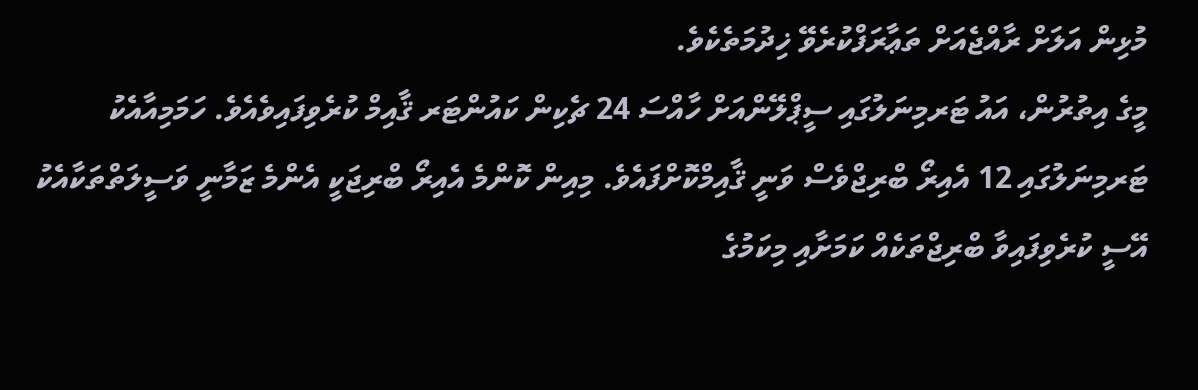މުޅިން އަލަށް ރާއްޖެއަށް ތަޢާރަފްކުރެވޭ ޚިދުމަތެކެވެ.
މީގެ އިތުރުން، އައު ޓަރމިނަލުގައި ސީޕްލޭންއަށް ހާއްސަ 24 ޗެކިން ކައުންޓަރ ޤާއިމް ކުރެވިފައިވެއެވެ. ހަމަމިއާއެކު ޓަރމިނަލުގައި 12 އެއިރޯ ބްރިޖްވެސް ވަނީ ޤާއިމްކޮށްފައެވެ. މިއިން ކޮންމެ އެއިރޯ ބްރިޖަކީ އެންމެ ޒަމާނީ ވަސީލަތްތަކާއެކު އޭސީ ކުރެވިފައިވާ ބްރިޖްތަކެއް ކަމަށާއި މިކަމުގެ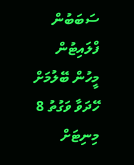ސަބަބުން ފްލައިޓުން މީހުން ބޭލުމަށް ހޭދަވާ ވަގުތު 8 މިނިޓަށް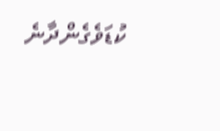ކުޑަވެގެންދާނެ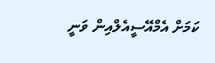ކަމަށް އެމްއޭސީއެލްއިން ވަނީ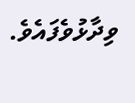ވިދާޅުވެފައެވެ.